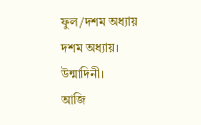ফুল/দশম অধ্যায়
দশম অধ্যায়।
উন্মাদিনী।
আজি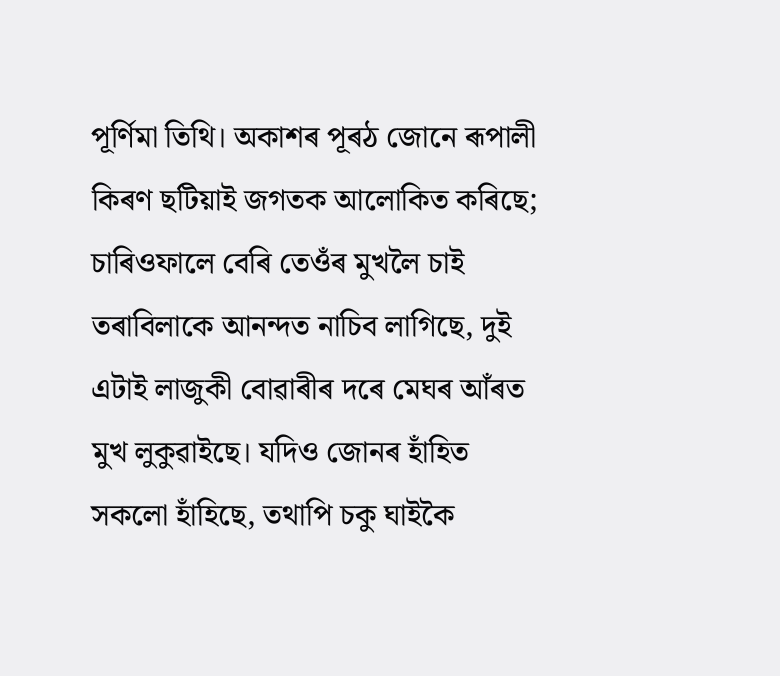পূৰ্ণিমা তিথি। অকাশৰ পূৰঠ জোনে ৰূপালী কিৰণ ছটিয়াই জগতক আলোকিত কৰিছে; চাৰিওফালে বেৰি তেওঁৰ মুখলৈ চাই তৰাবিলাকে আনন্দত নাচিব লাগিছে, দুই এটাই লাজুকী বোৱাৰীৰ দৰে মেঘৰ আঁৰত মুখ লুকুৱাইছে। যদিও জোনৰ হাঁহিত সকলো হাঁহিছে, তথাপি চকু ঘাইকৈ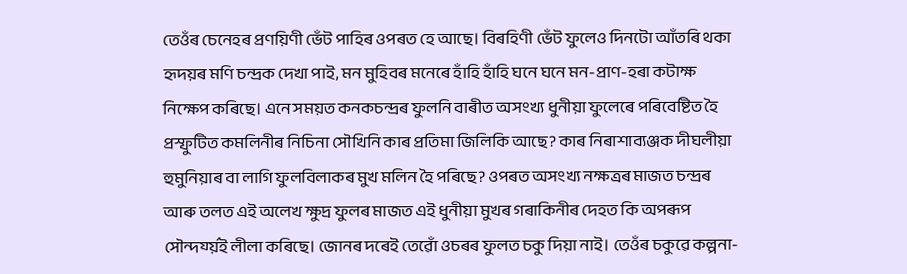তেওঁৰ চেনেহৰ প্ৰণয়িণী ভেঁট পাহিৰ ওপৰত হে আছে। বিৰহিণী ভেঁট ফুলেও দিনটো আঁতৰি থকা হৃদয়ৰ মণি চন্দ্ৰক দেখা পাই, মন মুহিবৰ মনেৰে হাঁহি হাঁহি ঘনে ঘনে মন-প্ৰাণ-হৰা কটাক্ষ নিক্ষেপ কৰিছে। এনে সময়ত কনকচন্দ্ৰৰ ফুলনি বাৰীত অসংখ্য ধুনীয়া ফুলেৰে পৰিবেষ্টিত হৈ প্ৰস্ফুটিত কমলিনীৰ নিচিনা সৌখিনি কাৰ প্ৰতিমা জিলিকি আছে? কাৰ নিৰাশাব্যঞ্জক দীঘলীয়া হুমুনিয়াৰ বা লাগি ফুলবিলাকৰ মুখ মলিন হৈ পৰিছে? ওপৰত অসংখ্য নক্ষত্ৰৰ মাজত চন্দ্ৰৰ আৰু তলত এই অলেখ ক্ষুদ্ৰ ফুলৰ মাজত এই ধুনীয়া মুখৰ গৰাকিনীৰ দেহত কি অপৰূপ সৌন্দৰ্য্য়ই লীলা কৰিছে। জোনৰ দৰেই তেৱোঁ ওচৰৰ ফুলত চকু দিয়া নাই। তেওঁৰ চকুৱে কল্পনা-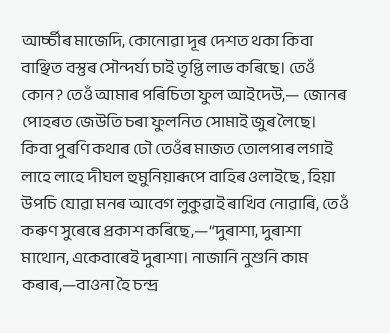আৰ্চ্চীৰ মাজেদি, কোনোৱা দূৰ দেশত থকা কিবা বাঞ্ছিত বস্তুৰ সৌন্দৰ্য্য চাই তৃপ্তি লাভ কৰিছে। তেওঁ কোন? তেওঁ আমাৰ পৰিচিতা ফুল আইদেউ,— জোনৰ পোহৰত জেউতি চৰা ফুলনিত সোমাই জুৰ লৈছে। কিবা পুৰণি কথাৰ ঢৌ তেওঁৰ মাজত তোলপাৰ লগাই লাহে লাহে দীঘল হুমুনিয়াৰূপে বাহিৰ ওলাইছে , হিয়া উপচি যোৱা মনৰ আবেগ লুকুৱাই ৰাখিব নোৱাৰি, তেওঁ কৰুণ সুৰেৰে প্ৰকাশ কৰিছে,—“দুৰাশা, দুৰাশা মাথোন, একেবাৰেই দুৰাশা। নাজানি নুশুনি কাম কৰাৰ,—বাওনা হৈ চন্দ্ৰ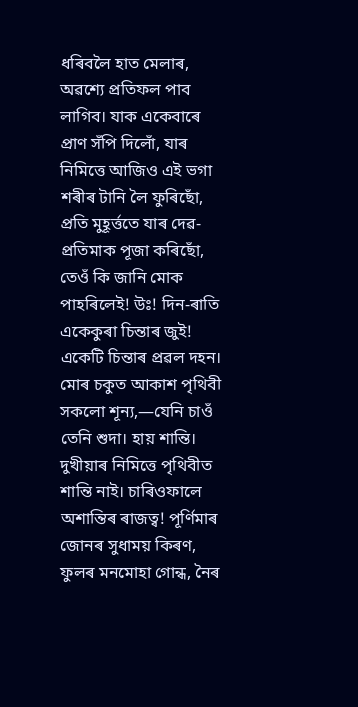ধৰিবলৈ হাত মেলাৰ, অৱশ্যে প্ৰতিফল পাব লাগিব। যাক একেবাৰে প্ৰাণ সঁপি দিলোঁ, যাৰ নিমিত্তে আজিও এই ভগা শৰীৰ টানি লৈ ফুৰিছোঁ, প্ৰতি মুহূৰ্ত্ততে যাৰ দেৱ-প্ৰতিমাক পূজা কৰিছোঁ, তেওঁ কি জানি মোক পাহৰিলেই! উঃ! দিন-ৰাতি একেকুৰা চিন্তাৰ জুই! একেটি চিন্তাৰ প্ৰৱল দহন। মোৰ চকুত আকাশ পৃথিবী সকলো শূন্য,—যেনি চাওঁ তেনি শুদা। হায় শান্তি। দুখীয়াৰ নিমিত্তে পৃথিবীত শান্তি নাই। চাৰিওফালে অশান্তিৰ ৰাজত্ব! পূৰ্ণিমাৰ জোনৰ সুধাময় কিৰণ, ফুলৰ মনমোহা গোন্ধ, নৈৰ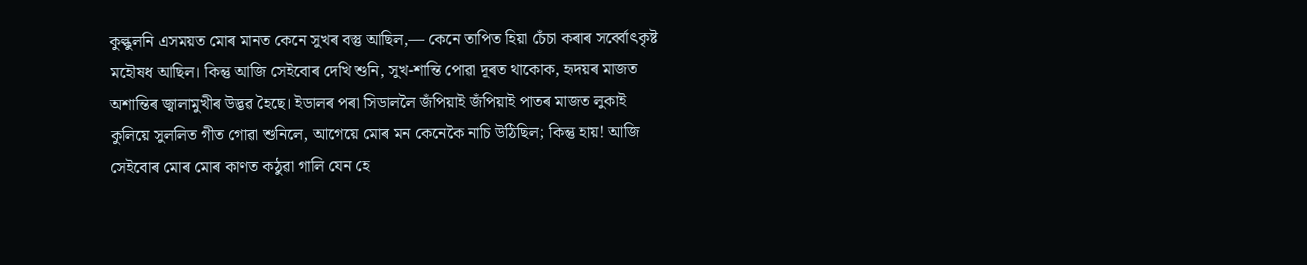কুল্কুলনি এসময়ত মোৰ মানত কেনে সুখৰ বস্তু আছিল,— কেনে তাপিত হিয়া চেঁচা কৰাৰ সৰ্ব্বোৎকৃষ্ট মহৌষধ আছিল। কিন্তু আজি সেইবোৰ দেখি শুনি, সুখ-শান্তি পোৱা দূৰত থাকোক, হৃদয়ৰ মাজত অশান্তিৰ জ্বালামুখীৰ উদ্ভৱ হৈছে। ইডালৰ পৰা সিডাললৈ জঁপিয়াই জঁপিয়াই পাতৰ মাজত লুকাই কুলিয়ে সুললিত গীত গোৱা শুনিলে, আগেয়ে মোৰ মন কেনেকৈ নাচি উঠিছিল; কিন্তু হায়! আজি সেইবোৰ মোৰ মোৰ কাণত কঠুৱা গালি যেন হে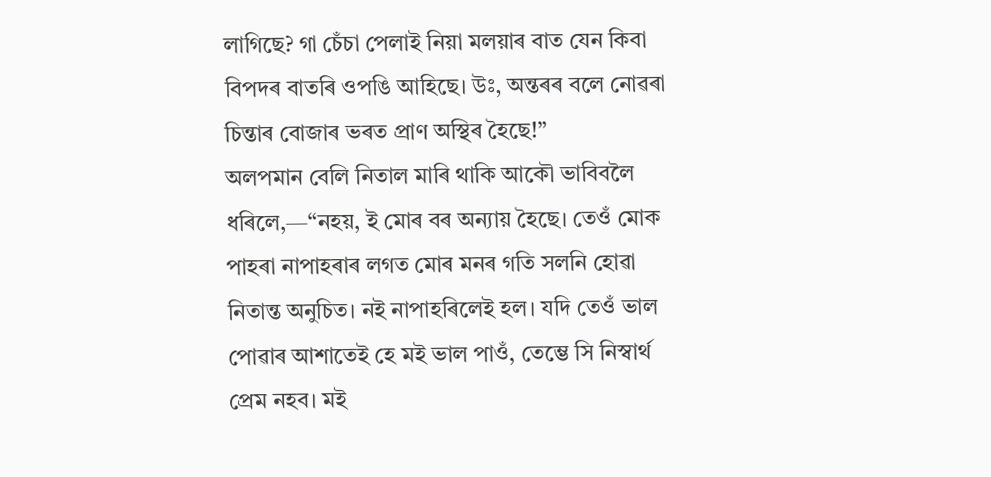লাগিছে? গা চেঁচা পেলাই নিয়া মলয়াৰ বাত যেন কিবা বিপদৰ বাতৰি ওপঙি আহিছে। উঃ, অন্তৰৰ বলে নোৱৰা চিন্তাৰ বোজাৰ ভৰত প্ৰাণ অস্থিৰ হৈছে!”
অলপমান বেলি নিতাল মাৰি থাকি আকৌ ভাবিবলৈ ধৰিলে,—“নহয়, ই মোৰ বৰ অন্যায় হৈছে। তেওঁ মোক পাহৰা নাপাহৰাৰ লগত মোৰ মনৰ গতি সলনি হোৱা নিতান্ত অনুচিত। নই নাপাহৰিলেই হল। যদি তেওঁ ভাল পোৱাৰ আশাতেই হে মই ভাল পাওঁ, তেম্ভে সি নিস্বাৰ্থ প্ৰেম নহব। মই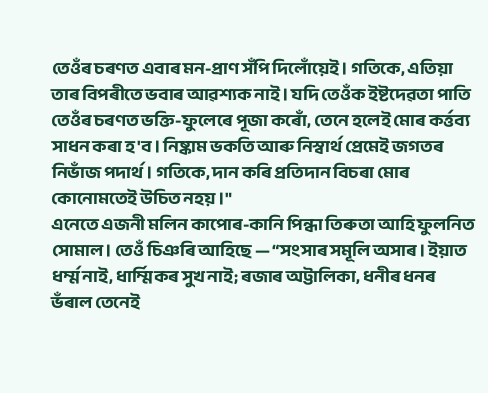তেওঁৰ চৰণত এবাৰ মন-প্ৰাণ সঁপি দিলোঁয়েই। গতিকে, এতিয়া তাৰ বিপৰীতে ভবাৰ আৱশ্যক নাই। যদি তেওঁক ইষ্টদেৱতা পাতি তেওঁৰ চৰণত ভক্তি-ফুলেৰে পূজা কৰোঁ, তেনে হলেই মোৰ কৰ্ত্তব্য সাধন কৰা হ'ব। নিষ্কাম ভকতি আৰু নিস্বাৰ্থ প্ৰেমেই জগতৰ নিভাঁজ পদাৰ্থ। গতিকে, দান কৰি প্ৰতিদান বিচৰা মোৰ কোনোমতেই উচিত নহয়।"
এনেতে এজনী মলিন কাপোৰ-কানি পিন্ধা তিৰুতা আহি ফুলনিত সোমাল। তেওঁ চিঞৰি আহিছে — “সংসাৰ সমূলি অসাৰ। ইয়াত ধৰ্ম্ম নাই, ধাৰ্ম্মিকৰ সুখ নাই; ৰজাৰ অট্টালিকা, ধনীৰ ধনৰ ভঁৰাল তেনেই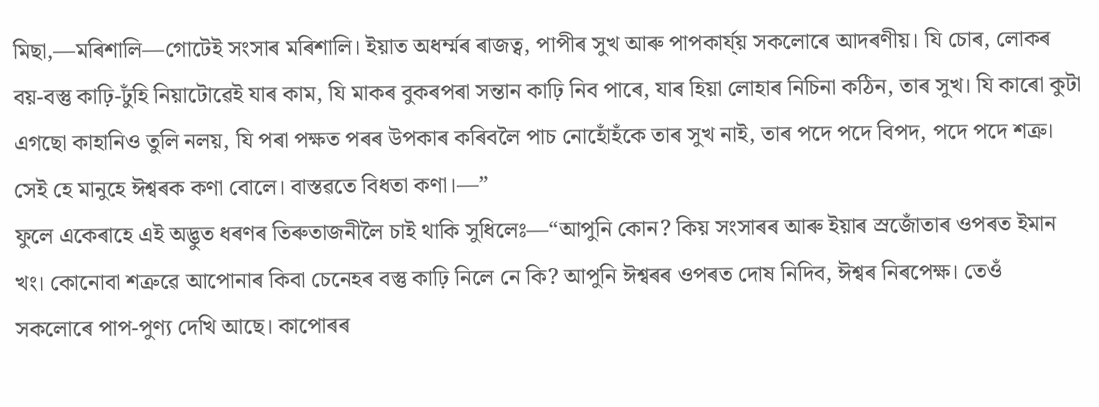মিছা,—মৰিশালি—গোটেই সংসাৰ মৰিশালি। ইয়াত অধৰ্ম্মৰ ৰাজত্ব, পাপীৰ সুখ আৰু পাপকাৰ্য্য় সকলোৰে আদৰণীয়। যি চোৰ, লোকৰ বয়-বস্তু কাঢ়ি-ঢুঁহি নিয়াটোৱেই যাৰ কাম, যি মাকৰ বুকৰপৰা সন্তান কাঢ়ি নিব পাৰে, যাৰ হিয়া লোহাৰ নিচিনা কঠিন, তাৰ সুখ। যি কাৰো কুটা এগছো কাহানিও তুলি নলয়, যি পৰা পক্ষত পৰৰ উপকাৰ কৰিবলৈ পাচ নোহোঁহঁকে তাৰ সুখ নাই, তাৰ পদে পদে বিপদ, পদে পদে শত্ৰু। সেই হে মানুহে ঈশ্বৰক কণা বোলে। বাস্তৱতে বিধতা কণা।—”
ফুলে একেৰাহে এই অদ্ভুত ধৰণৰ তিৰুতাজনীলৈ চাই থাকি সুধিলেঃ—“আপুনি কোন? কিয় সংসাৰৰ আৰু ইয়াৰ স্ৰজোঁতাৰ ওপৰত ইমান খং। কোনোবা শত্ৰুৱে আপোনাৰ কিবা চেনেহৰ বস্তু কাঢ়ি নিলে নে কি? আপুনি ঈশ্বৰৰ ওপৰত দোষ নিদিব, ঈশ্বৰ নিৰপেক্ষ। তেওঁ সকলোৰে পাপ-পুণ্য দেখি আছে। কাপোৰৰ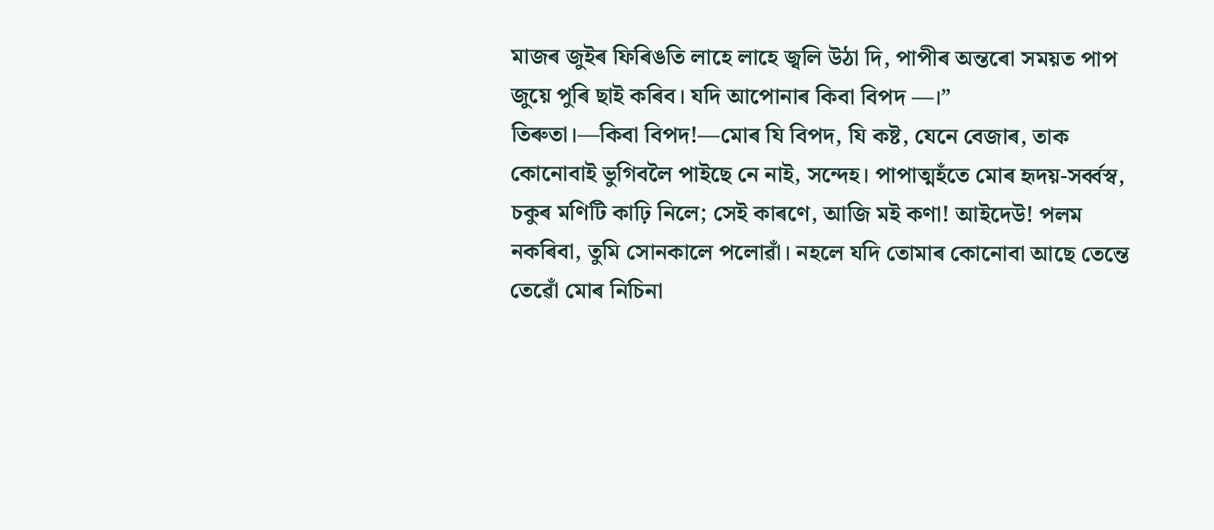মাজৰ জুইৰ ফিৰিঙতি লাহে লাহে জ্বলি উঠা দি, পাপীৰ অন্তৰো সময়ত পাপ জুয়ে পুৰি ছাই কৰিব। যদি আপোনাৰ কিবা বিপদ —।”
তিৰুতা।—কিবা বিপদ!—মোৰ যি বিপদ, যি কষ্ট, যেনে বেজাৰ, তাক কোনোবাই ভুগিবলৈ পাইছে নে নাই, সন্দেহ। পাপাত্মহঁতে মোৰ হৃদয়-সৰ্ব্বস্ব, চকুৰ মণিটি কাঢ়ি নিলে; সেই কাৰণে, আজি মই কণা! আইদেউ! পলম নকৰিবা, তুমি সোনকালে পলোৱাঁ। নহলে যদি তোমাৰ কোনোবা আছে তেন্তে তেৱোঁ মোৰ নিচিনা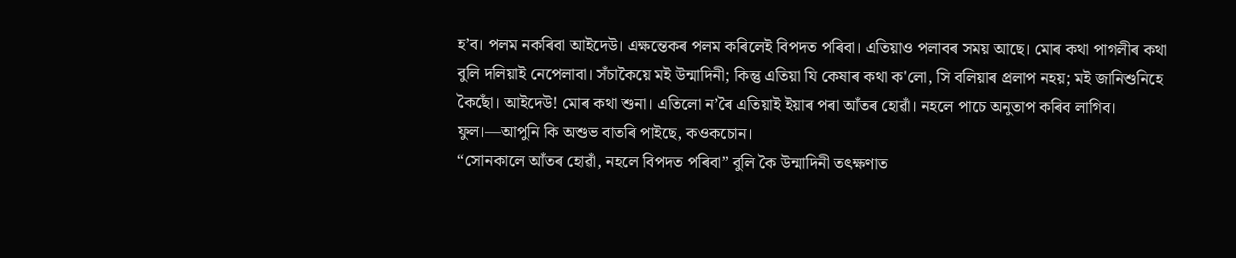হ’ব। পলম নকৰিবা আইদেউ। এক্ষন্তেকৰ পলম কৰিলেই বিপদত পৰিবা। এতিয়াও পলাবৰ সময় আছে। মোৰ কথা পাগলীৰ কথা বুলি দলিয়াই নেপেলাবা। সঁচাকৈয়ে মই উন্মাদিনী; কিন্তু এতিয়া যি কেষাৰ কথা ক'লো, সি বলিয়াৰ প্ৰলাপ নহয়; মই জানিশুনিহে কৈছোঁ। আইদেউ! মোৰ কথা শুনা। এতিলো ন’ৰৈ এতিয়াই ইয়াৰ পৰা আঁতৰ হোৱাঁ। নহলে পাচে অনুতাপ কৰিব লাগিব।
ফুল।—আপুনি কি অশুভ বাতৰি পাইছে, কওকচোন।
“সোনকালে আঁতৰ হোৱাঁ, নহলে বিপদত পৰিবা” বুলি কৈ উন্মাদিনী তৎক্ষণাত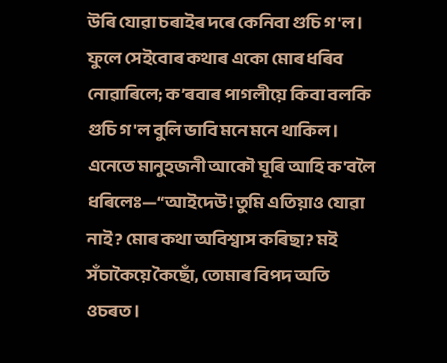উৰি যোৱা চৰাইৰ দৰে কেনিবা গুচি গ'ল।
ফুলে সেইবোৰ কথাৰ একো মোৰ ধৰিব নোৱাৰিলে; ক’ৰবাৰ পাগলীয়ে কিবা বলকি গুচি গ'ল বুলি ভাবি মনে মনে থাকিল। এনেতে মানুহজনী আকৌ ঘূৰি আহি ক'বলৈ ধৰিলেঃ—“আইদেউ! তুমি এতিয়াও যোৱা নাই? মোৰ কথা অবিশ্বাস কৰিছা? মই সঁচাকৈয়ে কৈছোঁ, তোমাৰ বিপদ অতি ওচৰত।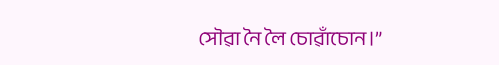সৌৱা নৈ লৈ চোৱাঁচোন।”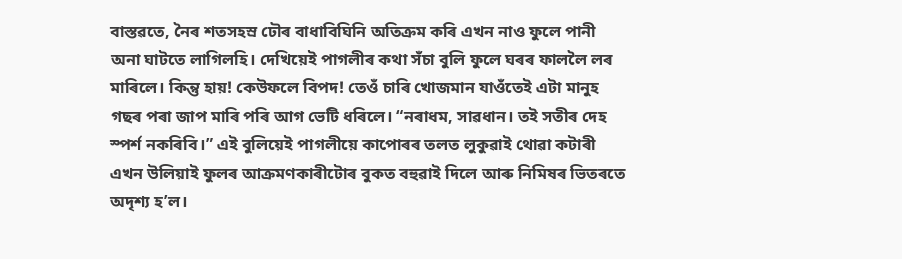বাস্তৱতে, নৈৰ শতসহস্ৰ ঢৌৰ বাধাবিঘিনি অতিক্ৰম কৰি এখন নাও ফুলে পানী অনা ঘাটতে লাগিলহি। দেখিয়েই পাগলীৰ কথা সঁচা বুলি ফুলে ঘৰৰ ফাললৈ লৰ মাৰিলে। কিন্তু হায়! কেউফলে বিপদ! তেওঁ চাৰি খোজমান যাওঁতেই এটা মানুহ গছৰ পৰা জাপ মাৰি পৰি আগ ভেটি ধৰিলে। “নৰাধম, সাৱধান। তই সতীৰ দেহ স্পৰ্শ নকৰিবি।” এই বুলিয়েই পাগলীয়ে কাপোৰৰ তলত লুকুৱাই থোৱা কটাৰী এখন উলিয়াই ফুলৰ আক্ৰমণকাৰীটোৰ বুকত বহুৱাই দিলে আৰু নিমিষৰ ভিতৰতে অদৃশ্য হ’ল।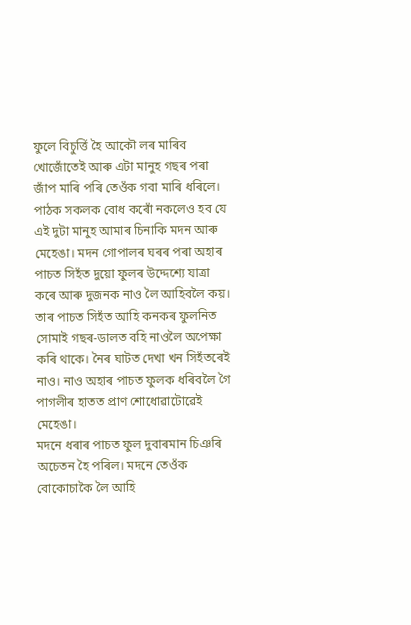ফুলে বিচুৰ্ত্তি হৈ আকৌ লৰ মাৰিব খোজোঁতেই আৰু এটা মানুহ গছৰ পৰা জাঁপ মাৰি পৰি তেওঁক গবা মাৰি ধৰিলে। পাঠক সকলক বোধ কৰোঁ নকলেও হব যে এই দুটা মানুহ আমাৰ চিনাকি মদন আৰু মেহেঙা। মদন গোপালৰ ঘৰৰ পৰা অহাৰ পাচত সিহঁত দুয়ো ফুলৰ উদ্দেশ্যে যাত্ৰা কৰে আৰু দুজনক নাও লৈ আহিবলৈ কয়। তাৰ পাচত সিহঁত আহি কনকৰ ফুলনিত সোমাই গছৰ-ডালত বহি নাওলৈ অপেক্ষা কৰি থাকে। নৈৰ ঘাটত দেখা খন সিহঁতৰেই নাও। নাও অহাৰ পাচত ফুলক ধৰিবলৈ গৈ পাগলীৰ হাতত প্ৰাণ শোধোৱাটোৱেই মেহেঙা।
মদনে ধৰাৰ পাচত ফুল দুবাৰমান চিঞৰি অচেতন হৈ পৰিল। মদনে তেওঁক বোকোচাকৈ লৈ আহি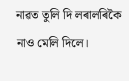নাৱত তুলি দি লৰালৰিকৈ নাও মেলি দিলে।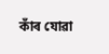কাঁৰ যোৱা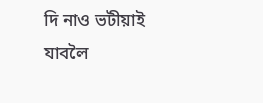দি নাও ভটীয়াই যাবলৈ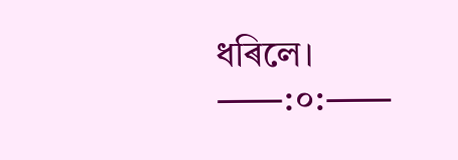ধৰিলে।
⸺:০:⸺